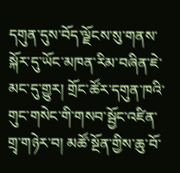དགུན་དུས་བོད་ལྗོངས་སུ་གནས་སྐོར་དུ་ཡོང་མཁན་རིམ་བཞིན་ཇེ་མང་དུ་གྱུར། གྲོང་ཚོར་དགུན་ཁའི་གུང་གསེང་གི་གསབ་སྦྱོང་འཛིན་གྲྭ་གཉེར་བ། མཚོ་སྔོན་གྱིས་ཆུ་བོ་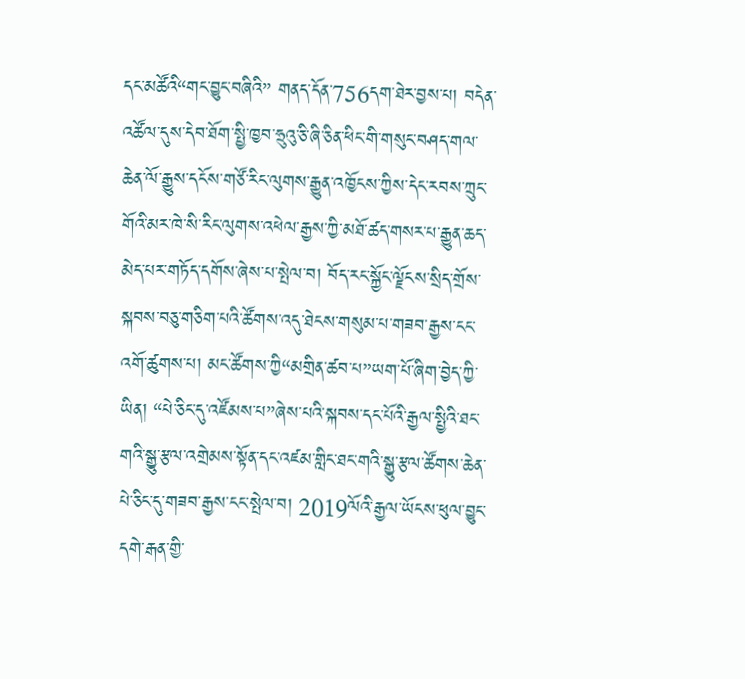དང་མཚོའི“གང་བྱུང་བཞིའི” གནད་དོན་756དག་ཐེར་བྱས་པ། བདེན་འཚོལ་དུས་དེབ་ཐོག་སྤྱི་ཁྱབ་ཧྲུའུ་ཅི་ཞི་ཅིན་ཕིང་གི་གསུང་བཤད་གལ་ཆེན་ལོ་རྒྱུས་དངོས་གཙོ་རིང་ལུགས་རྒྱུན་འཁྱོངས་ཀྱིས་དེང་རབས་ཀྲུང་གོའི་མར་ཁེ་སི་རིང་ལུགས་འཕེལ་རྒྱས་ཀྱི་མཐོ་ཚད་གསར་པ་རྒྱུན་ཆད་མེད་པར་གཏོད་དགོས་ཞེས་པ་སྤེལ་བ། བོད་རང་སྐྱོང་ལྗོངས་སྲིད་གྲོས་སྐབས་བཅུ་གཅིག་པའི་ཚོགས་འདུ་ཐེངས་གསུམ་པ་གཟབ་རྒྱས་ངང་འགོ་ཚུགས་པ། མང་ཚོགས་ཀྱི“མགྲིན་ཚབ་པ”ཡག་པོ་ཞིག་བྱེད་ཀྱི་ཡིན། “པེ་ཅིང་དུ་འཛོམས་པ”ཞེས་པའི་སྐབས་དང་པོའི་རྒྱལ་སྤྱིའི་ཐང་གའི་སྒྱུ་རྩལ་འགྲེམས་སྟོན་དང་འཛམ་གླིང་ཐང་གའི་སྒྱུ་རྩལ་ཚོགས་ཆེན་པེ་ཅིང་དུ་གཟབ་རྒྱས་ངང་སྤེལ་བ། 2019ལོའི་རྒྱལ་ཡོངས་ཕུལ་བྱུང་དགེ་རྒན་གྱི་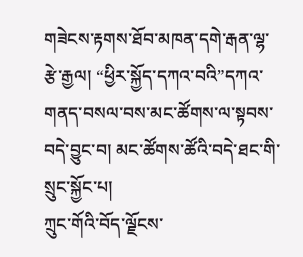གཟེངས་རྟགས་ཐོབ་མཁན་དགེ་རྒན་ལྷ་རྩེ་རྒྱལ། “ཕྱིར་སྐྱོད་དཀའ་བའི”དཀའ་གནད་བསལ་བས་མང་ཚོགས་ལ་སྟབས་བདེ་བྱུང་བ། མང་ཚོགས་ཚོའི་བདེ་ཐང་གི་སྲུང་སྐྱོང་པ།
ཀྲུང་གོའི་བོད་ལྗོངས་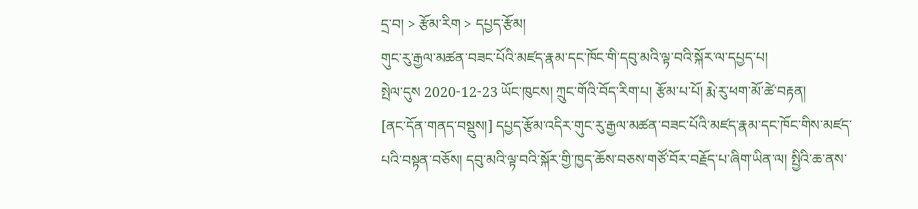དྲ་བ། > རྩོམ་རིག > དཔྱད་རྩོམ།
གུང་རུ་རྒྱལ་མཚན་བཟང་པོའི་མཛད་རྣམ་དང་ཁོང་གི་དབུ་མའི་ལྟ་བའི་སྐོར་ལ་དཔྱད་པ།
སྤེལ་དུས 2020-12-23 ཡོང་ཁུངས། ཀྲུང་གོའི་བོད་རིག་པ། རྩོམ་པ་པོ། རྨེ་རུ་ཕག་མོ་ཚེ་བརྟན།
[ནང་དོན་གནད་བསྡུས།] དཔྱད་རྩོམ་འདིར་གུང་རུ་རྒྱལ་མཚན་བཟང་པོའི་མཛད་རྣམ་དང་ཁོང་གིས་མཛད་པའི་བསྟན་བཅོས། དབུ་མའི་ལྟ་བའི་སྐོར་གྱི་ཁྱད་ཆོས་བཅས་གཙོ་བོར་བརྗོད་པ་ཞིག་ཡིན་ལ། སྤྱིའི་ཆ་ནས་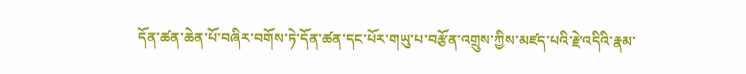དོན་ཚན་ཆེན་པོ་བཞིར་བགོས་ཏེ་དོན་ཚན་དང་པོར་གཡུ་པ་བརྩོན་འགྲུས་ཀྱིས་མཛད་པའི་རྗེ་འདིའི་རྣམ་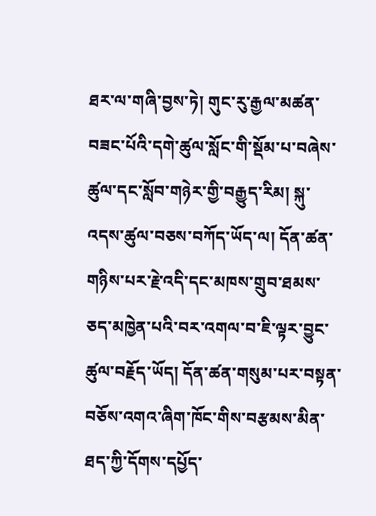ཐར་ལ་གཞི་བྱས་ཏེ། གུང་རུ་རྒྱལ་མཚན་བཟང་པོའི་དགེ་ཚུལ་སློང་གི་སྡོམ་པ་བཞེས་ཚུལ་དང་སློབ་གཉེར་གྱི་བརྒྱུད་རིམ། སྐུ་འདས་ཚུལ་བཅས་བཀོད་ཡོད་ལ། དོན་ཚན་གཉིས་པར་རྗེ་འདི་དང་མཁས་གྲུབ་ཐམས་ཅད་མཁྱེན་པའི་བར་འགལ་བ་ཇི་ལྟར་བྱུང་ཚུལ་བརྗོད་ཡོད། དོན་ཚན་གསུམ་པར་བསྟན་བཅོས་འགའ་ཞིག་ཁོང་གིས་བརྩམས་མིན་ཐད་ཀྱི་དོགས་དཔྱོད་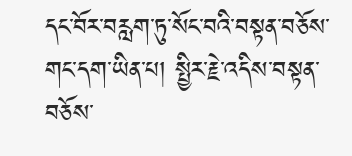དང་བོར་བརླག་ཏུ་སོང་བའི་བསྟན་བཅོས་གང་དག་ཡིན་པ། སྤྱིར་རྗེ་འདིས་བསྟན་བཅོས་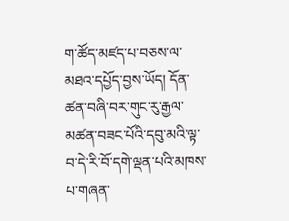ག་ཚོད་མཛད་པ་བཅས་ལ་མཐའ་དཔྱོད་བྱས་ཡོད། དོན་ཚན་བཞི་བར་གུང་རུ་རྒྱལ་མཚན་བཟང་པོའི་དབུ་མའི་ལྟ་བ་དེ་རི་བོ་དགེ་ལྡན་པའི་མཁས་པ་གཞན་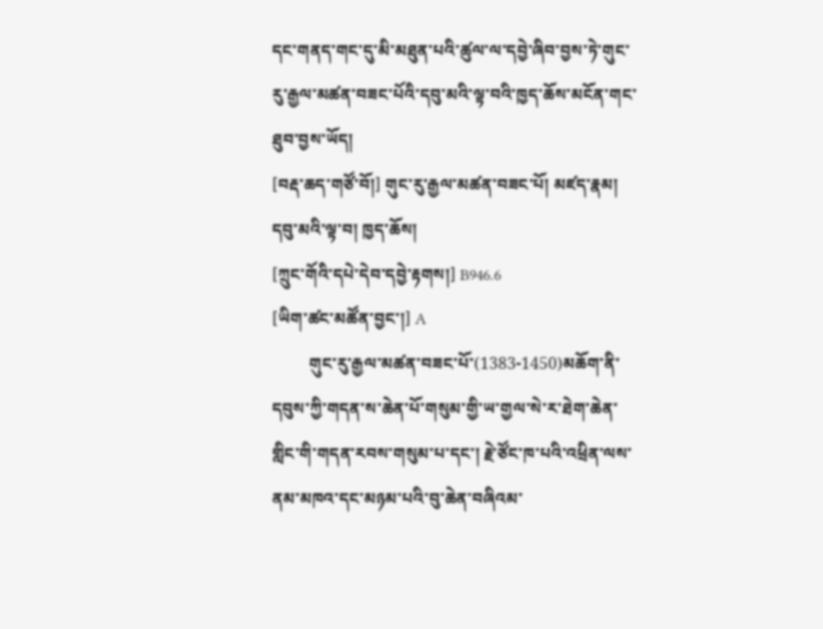དང་གནད་གང་དུ་མི་མཐུན་པའི་ཚུལ་ལ་དབྱེ་ཞིབ་བྱས་ཏེ་གུང་རུ་རྒྱལ་མཚན་བཟང་པོའི་དབུ་མའི་ལྟ་བའི་ཁྱད་ཆོས་མངོན་གང་ཐུབ་བྱས་ཡོད།
[བརྡ་ཆད་གཙོ་བོ།] གུང་རུ་རྒྱལ་མཚན་བཟང་པོ། མཛད་རྣམ། དབུ་མའི་ལྟ་བ། ཁྱད་ཆོས།
[ཀྲུང་གོའི་དཔེ་དེབ་དབྱེ་རྟགས།] B946.6
[ཡིག་ཚང་མཚོན་བྱང་།] A
         གུང་རུ་རྒྱལ་མཚན་བཟང་པོ་(1383-1450)མཆོག་ནི་དབུས་ཀྱི་གདན་ས་ཆེན་པོ་གསུམ་གྱི་ཡ་གྱལ་སེ་ར་ཐེག་ཆེན་གླིང་གི་གདན་རབས་གསུམ་པ་དང་། རྗེ་ཙོང་ཁ་པའི་འཕྲིན་ལས་ནམ་མཁའ་དང་མཉམ་པའི་བུ་ཆེན་བཞིའམ་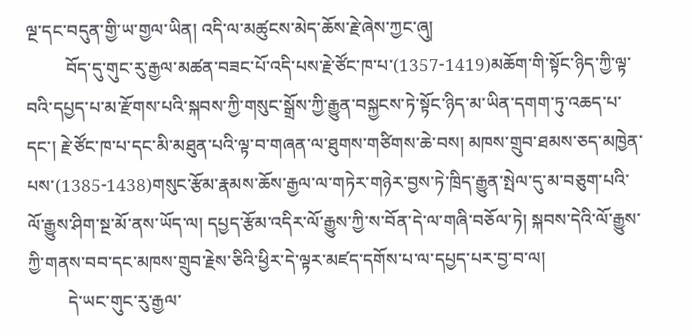ལྔ་དང་བདུན་གྱི་ཡ་གྱལ་ཡིན། འདི་ལ་མཚུངས་མེད་ཆོས་རྗེ་ཞེས་ཀྱང་ཞུ།
         བོད་དུ་གུང་རུ་རྒྱལ་མཚན་བཟང་པོ་འདི་པས་རྗེ་ཙོང་ཁ་པ་(1357-1419)མཆོག་གི་སྟོང་ཉིད་ཀྱི་ལྟ་བའི་དཔྱད་པ་མ་རྫོགས་པའི་སྐབས་ཀྱི་གསུང་སྒྲོས་ཀྱི་རྒྱུན་བསྐྱངས་ཏེ་སྟོང་ཉིད་མ་ཡིན་དགག་ཏུ་འཆད་པ་དང་། རྗེ་ཙོང་ཁ་པ་དང་མི་མཐུན་པའི་ལྟ་བ་གཞན་ལ་ཐུགས་གཙིགས་ཆེ་བས། མཁས་གྲུབ་ཐམས་ཅད་མཁྱེན་པས་(1385-1438)གསུང་རྩོམ་རྣམས་ཆོས་རྒྱལ་ལ་གཏེར་གཉེར་བྱས་ཏེ་ཁྲིད་རྒྱུན་སྤེལ་དུ་མ་བཅུག་པའི་ལོ་རྒྱུས་ཤིག་སྔ་མོ་ནས་ཡོད་ལ། དཔྱད་རྩོམ་འདིར་ལོ་རྒྱུས་ཀྱི་ས་བོན་དེ་ལ་གཞི་བཅོལ་ཏེ། སྐབས་དེའི་ལོ་རྒྱུས་ཀྱི་གནས་བབ་དང་མཁས་གྲུབ་རྗེས་ཅིའི་ཕྱིར་དེ་ལྟར་མཛད་དགོས་པ་ལ་དཔྱད་པར་བྱ་བ་ལ།
         དེ་ཡང་གུང་རུ་རྒྱལ་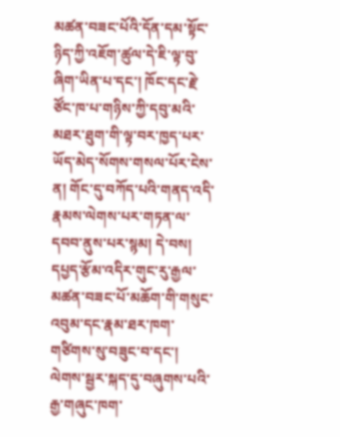མཚན་བཟང་པོའི་དོན་དམ་སྟོང་ཉིད་ཀྱི་འཇོག་ཚུལ་དེ་ཇི་ལྟ་བུ་ཞིག་ཡིན་པ་དང་། ཁོང་དང་རྗེ་ཙོང་ཁ་པ་གཉིས་ཀྱི་དབུ་མའི་མཐར་ཐུག་གི་ལྟ་བར་ཁྱད་པར་ཡོད་མེད་སོགས་གསལ་པོར་ངེས་ན། གོང་དུ་བཀོད་པའི་གནད་འདི་རྣམས་ལེགས་པར་གཏན་ལ་དབབ་ནུས་པར་སྙམ། དེ་བས། དཔྱད་རྩོམ་འདིར་གུང་རུ་རྒྱལ་མཚན་བཟང་པོ་མཆོག་གི་གསུང་འབུམ་དང་རྣམ་ཐར་ཁག་གཙིགས་སུ་བཟུང་བ་དང་། ལེགས་སྦྱར་སྐད་དུ་བཞུགས་པའི་རྒྱ་གཞུང་ཁག་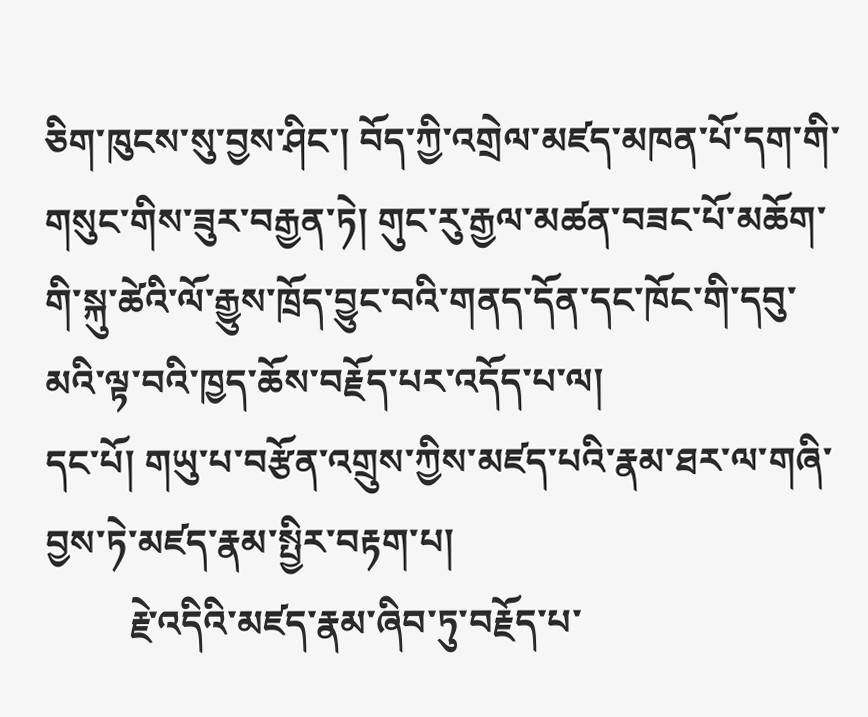ཅིག་ཁུངས་སུ་བྱས་ཤིང་། བོད་ཀྱི་འགྲེལ་མཛད་མཁན་པོ་དག་གི་གསུང་གིས་ཟུར་བརྒྱན་ཏེ། གུང་རུ་རྒྱལ་མཚན་བཟང་པོ་མཆོག་གི་སྐུ་ཚེའི་ལོ་རྒྱུས་ཁྲོད་བྱུང་བའི་གནད་དོན་དང་ཁོང་གི་དབུ་མའི་ལྟ་བའི་ཁྱད་ཆོས་བརྗོད་པར་འདོད་པ་ལ།
དང་པོ། གཡུ་པ་བརྩོན་འགྲུས་ཀྱིས་མཛད་པའི་རྣམ་ཐར་ལ་གཞི་བྱས་ཏེ་མཛད་རྣམ་སྤྱིར་བརྟག་པ།
         རྗེ་འདིའི་མཛད་རྣམ་ཞིབ་ཏུ་བརྗོད་པ་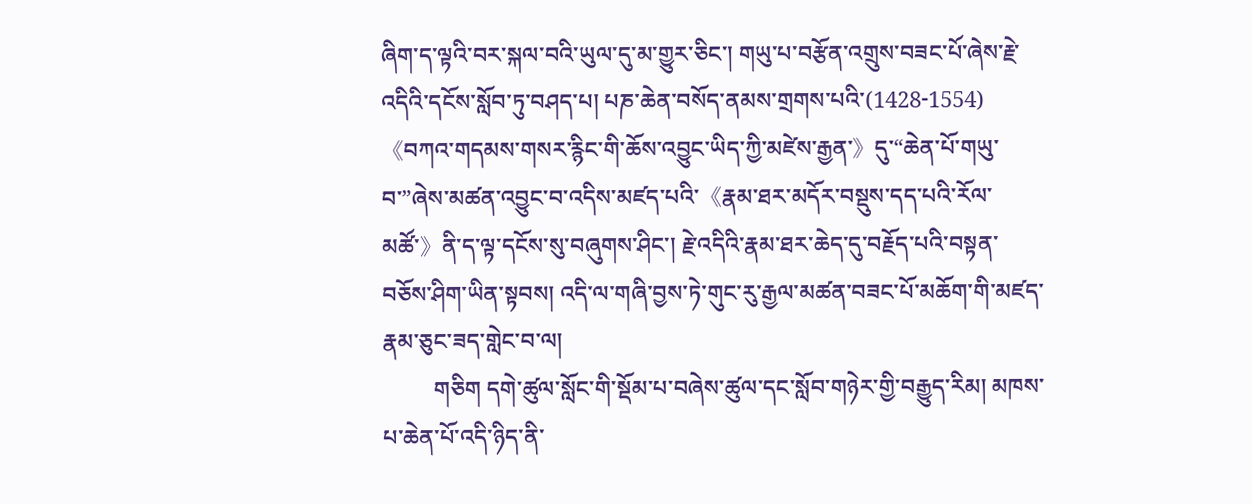ཞིག་ད་ལྟའི་བར་སྐལ་བའི་ཡུལ་དུ་མ་གྱུར་ཅིང་། གཡུ་པ་བརྩོན་འགྲུས་བཟང་པོ་ཞེས་རྗེ་འདིའི་དངོས་སློབ་ཏུ་བཤད་པ། པཎ་ཆེན་བསོད་ནམས་གྲགས་པའི་(1428-1554)《བཀའ་གདམས་གསར་རྙིང་གི་ཆོས་འབྱུང་ཡིད་ཀྱི་མཛེས་རྒྱན་》དུ་“ཆེན་པོ་གཡུ་བ་”ཞེས་མཚན་འབྱུང་བ་འདིས་མཛད་པའི་《རྣམ་ཐར་མདོར་བསྡུས་དད་པའི་རོལ་མཚོ་》ནི་ད་ལྟ་དངོས་སུ་བཞུགས་ཤིང་། རྗེ་འདིའི་རྣམ་ཐར་ཆེད་དུ་བརྗོད་པའི་བསྟན་བཅོས་ཤིག་ཡིན་སྟབས། འདི་ལ་གཞི་བྱས་ཏེ་གུང་རུ་རྒྱལ་མཚན་བཟང་པོ་མཆོག་གི་མཛད་རྣམ་ཅུང་ཟད་གླེང་བ་ལ།
         གཅིག དགེ་ཚུལ་སློང་གི་སྡོམ་པ་བཞེས་ཚུལ་དང་སློབ་གཉེར་གྱི་བརྒྱུད་རིམ། མཁས་པ་ཆེན་པོ་འདི་ཉིད་ནི་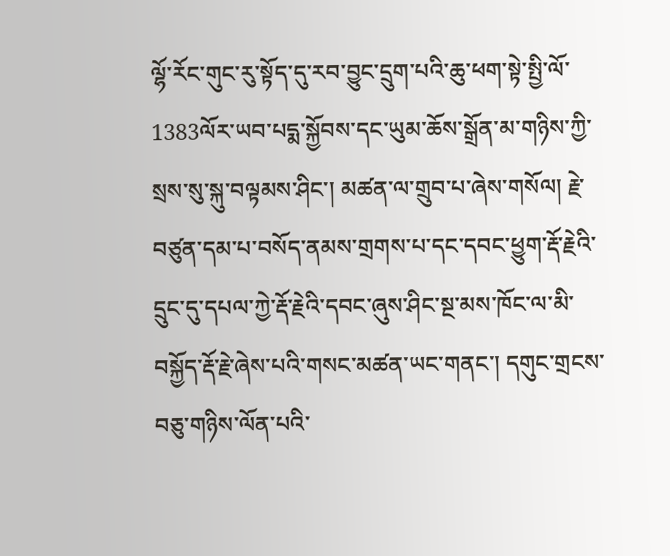ལྷོ་རོང་གུང་རུ་སྟོད་དུ་རབ་བྱུང་དྲུག་པའི་ཆུ་ཕག་སྟེ་སྤྱི་ལོ་1383ལོར་ཡབ་པདྨ་སྐྱོབས་དང་ཡུམ་ཆོས་སྒྲོན་མ་གཉིས་ཀྱི་སྲས་སུ་སྐུ་བལྟམས་ཤིང་། མཚན་ལ་གྲུབ་པ་ཞེས་གསོལ། རྗེ་བཙུན་དམ་པ་བསོད་ནམས་གྲགས་པ་དང་དབང་ཕྱུག་རྡོ་རྗེའི་དྲུང་དུ་དཔལ་ཀྱེ་རྡོ་རྗེའི་དབང་ཞུས་ཤིང་སྔ་མས་ཁོང་ལ་མི་བསྐྱོད་རྡོ་རྗེ་ཞེས་པའི་གསང་མཚན་ཡང་གནང་། དགུང་གྲངས་བཅུ་གཉིས་ལོན་པའི་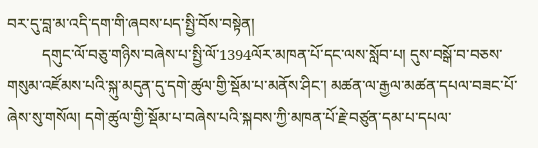བར་དུ་བླ་མ་འདི་དག་གི་ཞབས་པད་སྤྱི་བོས་བསྟེན།
         དགུང་ལོ་བཅུ་གཉིས་བཞེས་པ་སྤྱི་ལོ་1394ལོར་མཁན་པོ་དང་ལས་སློབ་པ། དུས་བསྒོ་བ་བཅས་གསུམ་འཛོམས་པའི་སྐུ་མདུན་དུ་དགེ་ཚུལ་གྱི་སྡོམ་པ་མནོས་ཤིང་། མཚན་ལ་རྒྱལ་མཚན་དཔལ་བཟང་པོ་ཞེས་སུ་གསོལ། དགེ་ཚུལ་གྱི་སྡོམ་པ་བཞེས་པའི་སྐབས་ཀྱི་མཁན་པོ་རྗེ་བཙུན་དམ་པ་དཔལ་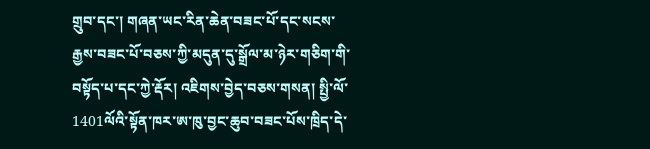གྲུབ་དང་། གཞན་ཡང་རིན་ཆེན་བཟང་པོ་དང་སངས་རྒྱས་བཟང་པོ་བཅས་ཀྱི་མདུན་དུ་སྒྲོལ་མ་ཉེར་གཅིག་གི་བསྟོད་པ་དང་ཀྱེ་རྡོར། འཇིགས་བྱེད་བཅས་གསན། སྤྱི་ལོ་1401ལོའི་སྟོན་ཁར་ཨ་ཁུ་བྱང་ཆུབ་བཟང་པོས་ཁྲིད་དེ་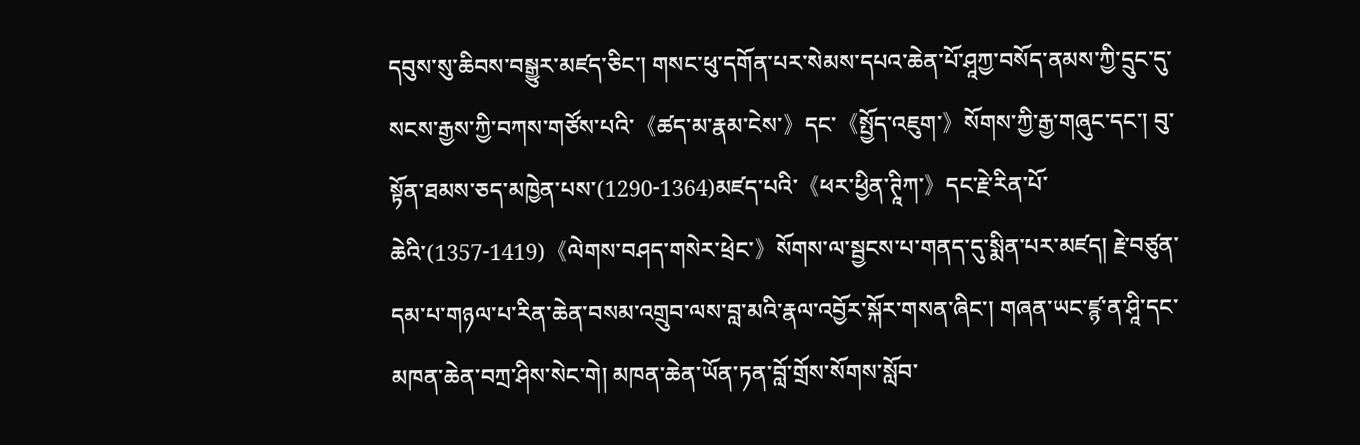དབུས་སུ་ཆིབས་བསྒྱུར་མཛད་ཅིང་། གསང་ཕུ་དགོན་པར་སེམས་དཔའ་ཆེན་པོ་ཤཱཀྱ་བསོད་ནམས་ཀྱི་དྲུང་དུ་སངས་རྒྱས་ཀྱི་བཀས་གཙོས་པའི་《ཚད་མ་རྣམ་ངེས་》དང་《སྤྱོད་འཇུག་》སོགས་ཀྱི་རྒྱ་གཞུང་དང་། བུ་སྟོན་ཐམས་ཅད་མཁྱེན་པས་(1290-1364)མཛད་པའི་《ཕར་ཕྱིན་ཊཱིཀ་》དང་རྗེ་རིན་པོ་ཆེའི་(1357-1419)《ལེགས་བཤད་གསེར་ཕྲེང་》སོགས་ལ་སྦྱངས་པ་གནད་དུ་སྨིན་པར་མཛད། རྗེ་བཙུན་དམ་པ་གཉལ་པ་རིན་ཆེན་བསམ་འགྲུབ་ལས་བླ་མའི་རྣལ་འབྱོར་སྐོར་གསན་ཞིང་། གཞན་ཡང་ཛྙ་ན་ཤཱི་དང་མཁན་ཆེན་བཀྲ་ཤིས་སེང་གེ། མཁན་ཆེན་ཡོན་ཏན་བློ་གྲོས་སོགས་སློབ་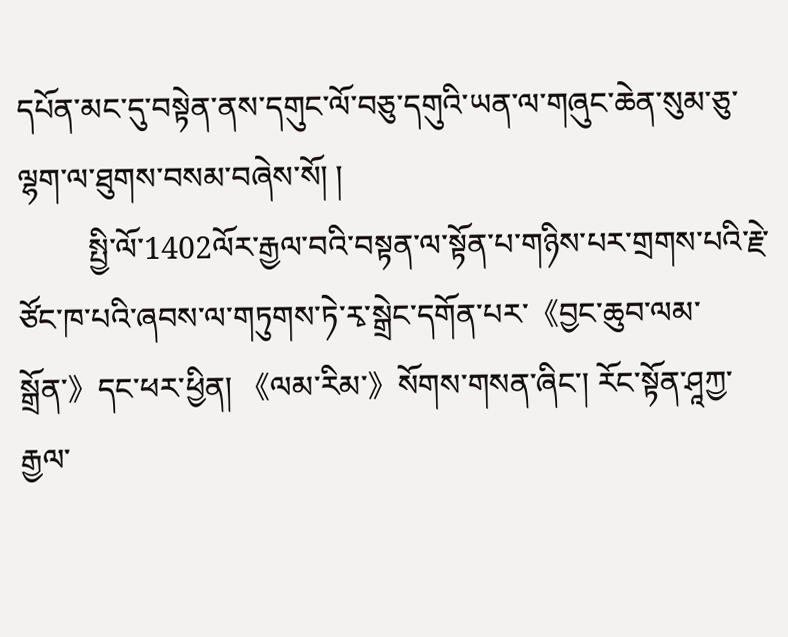དཔོན་མང་དུ་བསྟེན་ནས་དགུང་ལོ་བཅུ་དགུའི་ཡན་ལ་གཞུང་ཆེན་སུམ་ཅུ་ལྷག་ལ་ཐུགས་བསམ་བཞེས་སོ། །
         སྤྱི་ལོ་1402ལོར་རྒྱལ་བའི་བསྟན་ལ་སྟོན་པ་གཉིས་པར་གྲགས་པའི་རྗེ་ཙོང་ཁ་པའི་ཞབས་ལ་གཏུགས་ཏེ་རྭ་སྒྲེང་དགོན་པར་《བྱང་ཆུབ་ལམ་སྒྲོན་》དང་ཕར་ཕྱིན། 《ལམ་རིམ་》སོགས་གསན་ཞིང་། རོང་སྟོན་ཤཱཀྱ་རྒྱལ་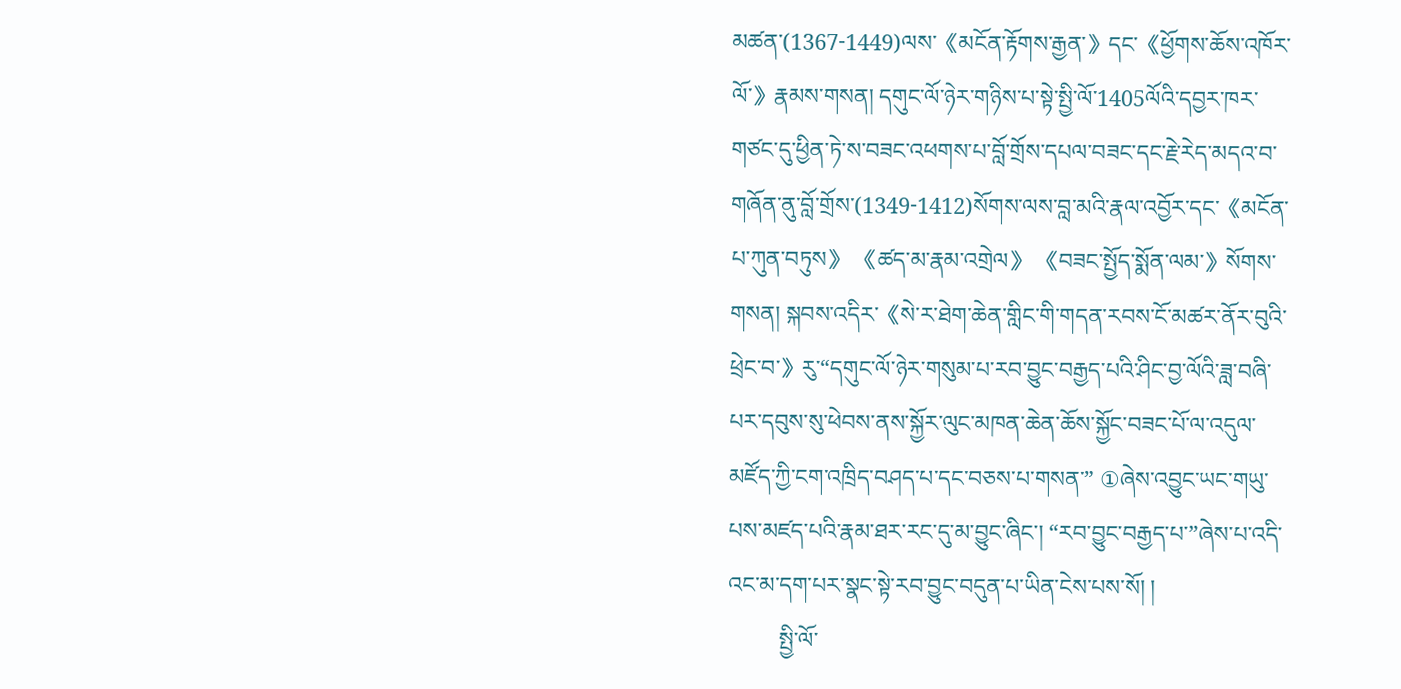མཚན་(1367-1449)ལས་《མངོན་རྟོགས་རྒྱན་》དང་《ཕྱོགས་ཆོས་འཁོར་ལོ་》རྣམས་གསན། དགུང་ལོ་ཉེར་གཉིས་པ་སྟེ་སྤྱི་ལོ་1405ལོའི་དབྱར་ཁར་གཙང་དུ་ཕྱིན་ཏེ་ས་བཟང་འཕགས་པ་བློ་གྲོས་དཔལ་བཟང་དང་རྗེ་རེད་མདའ་བ་གཞོན་ནུ་བློ་གྲོས་(1349-1412)སོགས་ལས་བླ་མའི་རྣལ་འབྱོར་དང་《མངོན་པ་ཀུན་བཏུས》 《ཚད་མ་རྣམ་འགྲེལ》 《བཟང་སྤྱོད་སྨོན་ལམ་》སོགས་གསན། སྐབས་འདིར་《སེ་ར་ཐེག་ཆེན་གླིང་གི་གདན་རབས་ངོ་མཚར་ནོར་བུའི་ཕྲེང་བ་》རུ་“དགུང་ལོ་ཉེར་གསུམ་པ་རབ་བྱུང་བརྒྱད་པའི་ཤིང་བྱ་ལོའི་ཟླ་བཞི་པར་དབུས་སུ་ཕེབས་ནས་སྐྱོར་ལུང་མཁན་ཆེན་ཆོས་སྐྱོང་བཟང་པོ་ལ་འདུལ་མཛོད་ཀྱི་ངག་འཁྲིད་བཤད་པ་དང་བཅས་པ་གསན་” ①ཞེས་འབྱུང་ཡང་གཡུ་པས་མཛད་པའི་རྣམ་ཐར་རང་དུ་མ་བྱུང་ཞིང་། “རབ་བྱུང་བརྒྱད་པ་”ཞེས་པ་འདི་འང་མ་དག་པར་སྣང་སྟེ་རབ་བྱུང་བདུན་པ་ཡིན་ངེས་པས་སོ། །
         སྤྱི་ལོ་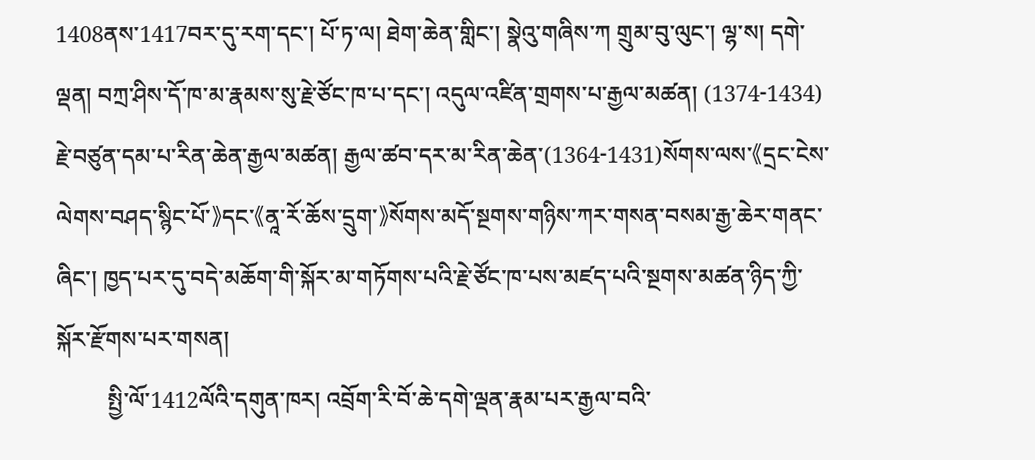1408ནས་1417བར་དུ་རག་དང་། པོ་ཏ་ལ། ཐེག་ཆེན་གླིང་། སྣེའུ་གཞིས་ཀ གྲུམ་བུ་ལུང་། ལྷ་ས། དགེ་ལྡན། བཀྲ་ཤིས་དོ་ཁ་མ་རྣམས་སུ་རྗེ་ཙོང་ཁ་པ་དང་། འདུལ་འཛིན་གྲགས་པ་རྒྱལ་མཚན། (1374-1434) རྗེ་བཙུན་དམ་པ་རིན་ཆེན་རྒྱལ་མཚན། རྒྱལ་ཚབ་དར་མ་རིན་ཆེན་(1364-1431)སོགས་ལས་《དྲང་ངེས་ལེགས་བཤད་སྙིང་པོ་》དང་《ནཱ་རོ་ཆོས་དྲུག་》སོགས་མདོ་སྔགས་གཉིས་ཀར་གསན་བསམ་རྒྱ་ཆེར་གནང་ཞིང་། ཁྱད་པར་དུ་བདེ་མཆོག་གི་སྐོར་མ་གཏོགས་པའི་རྗེ་ཙོང་ཁ་པས་མཛད་པའི་སྔགས་མཚན་ཉིད་ཀྱི་སྐོར་རྫོགས་པར་གསན།
         སྤྱི་ལོ་1412ལོའི་དགུན་ཁར། འབྲོག་རི་བོ་ཆེ་དགེ་ལྡན་རྣམ་པར་རྒྱལ་བའི་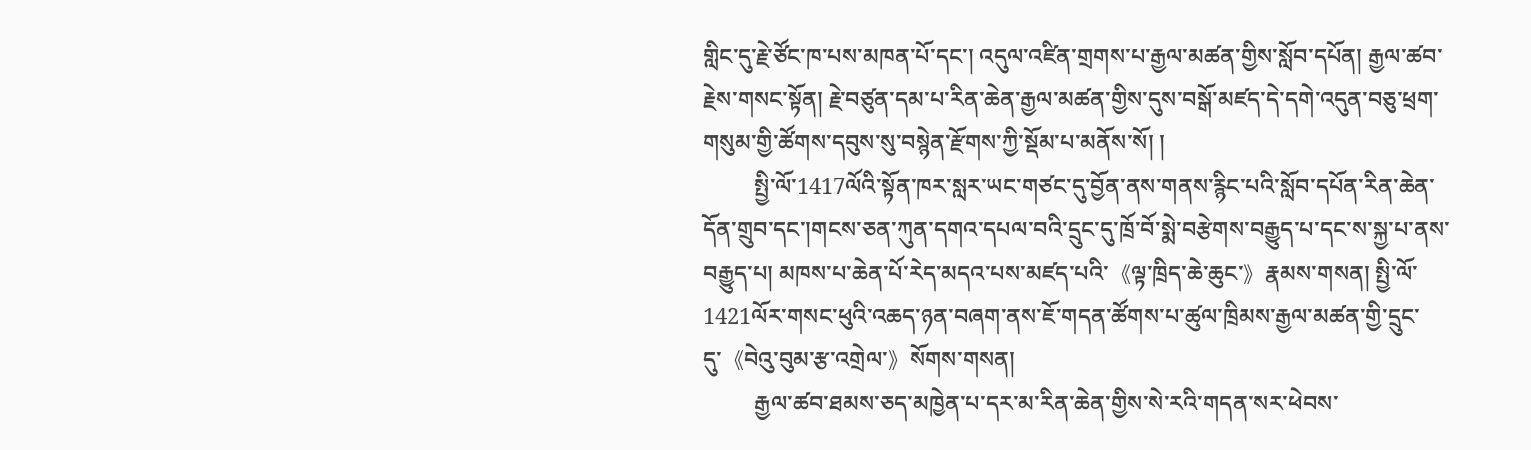གླིང་དུ་རྗེ་ཙོང་ཁ་པས་མཁན་པོ་དང་། འདུལ་འཛིན་གྲགས་པ་རྒྱལ་མཚན་གྱིས་སློབ་དཔོན། རྒྱལ་ཚབ་རྗེས་གསང་སྟོན། རྗེ་བཙུན་དམ་པ་རིན་ཆེན་རྒྱལ་མཚན་གྱིས་དུས་བསྒོ་མཛད་དེ་དགེ་འདུན་བཅུ་ཕྲག་གསུམ་གྱི་ཚོགས་དབུས་སུ་བསྙེན་རྫོགས་ཀྱི་སྡོམ་པ་མནོས་སོ། །
         སྤྱི་ལོ་1417ལོའི་སྟོན་ཁར་སླར་ཡང་གཙང་དུ་བྱོན་ནས་གནས་རྙིང་པའི་སློབ་དཔོན་རིན་ཆེན་དོན་གྲུབ་དང་།གངས་ཅན་ཀུན་དགའ་དཔལ་བའི་དྲུང་དུ་ཁྲོ་བོ་སྨེ་བརྩེགས་བརྒྱུད་པ་དང་ས་སྐྱ་པ་ནས་བརྒྱུད་པ། མཁས་པ་ཆེན་པོ་རེད་མདའ་པས་མཛད་པའི་《ལྟ་ཁྲིད་ཆེ་ཆུང་》རྣམས་གསན། སྤྱི་ལོ་1421ལོར་གསང་ཕུའི་འཆད་ཉན་བཞག་ནས་ཇོ་གདན་ཚོགས་པ་ཚུལ་ཁྲིམས་རྒྱལ་མཚན་གྱི་དྲུང་དུ་《བེའུ་བུམ་རྩ་འགྲེལ་》སོགས་གསན།
         རྒྱལ་ཚབ་ཐམས་ཅད་མཁྱེན་པ་དར་མ་རིན་ཆེན་གྱིས་སེ་རའི་གདན་སར་ཕེབས་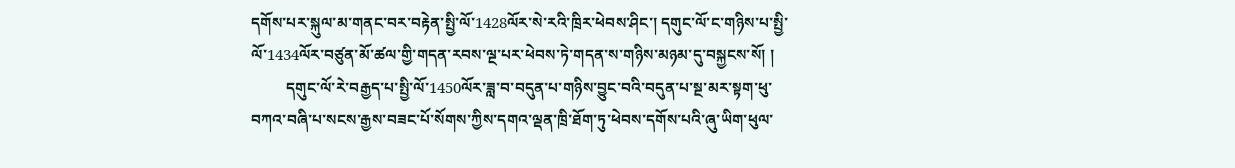དགོས་པར་སྐུལ་མ་གནང་བར་བརྟེན་སྤྱི་ལོ་1428ལོར་སེ་རའི་ཁྲིར་ཕེབས་ཤིང་། དགུང་ལོ་ང་གཉིས་པ་སྤྱི་ལོ་1434ལོར་བཙུན་མོ་ཚལ་གྱི་གདན་རབས་ལྔ་པར་ཕེབས་ཏེ་གདན་ས་གཉིས་མཉམ་དུ་བསྐྱངས་སོ། །
         དགུང་ལོ་རེ་བརྒྱད་པ་སྤྱི་ལོ་1450ལོར་ཟླ་བ་བདུན་པ་གཉིས་བྱུང་བའི་བདུན་པ་སྔ་མར་སྟག་ཕུ་བཀའ་བཞི་པ་སངས་རྒྱས་བཟང་པོ་སོགས་ཀྱིས་དགའ་ལྡན་ཁྲི་ཐོག་ཏུ་ཕེབས་དགོས་པའི་ཞུ་ཡིག་ཕུལ་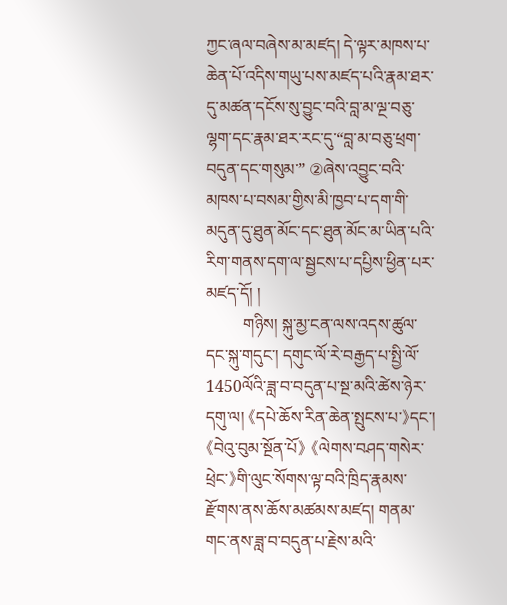ཀྱང་ཞལ་བཞེས་མ་མཛད། དེ་ལྟར་མཁས་པ་ཆེན་པོ་འདིས་གཡུ་པས་མཛད་པའི་རྣམ་ཐར་དུ་མཚན་དངོས་སུ་བྱུང་བའི་བླ་མ་ལྔ་བཅུ་ལྷག་དང་རྣམ་ཐར་རང་དུ་“བླ་མ་བཅུ་ཕྲག་བདུན་དང་གསུམ་” ②ཞེས་འབྱུང་བའི་མཁས་པ་བསམ་གྱིས་མི་ཁྱབ་པ་དག་གི་མདུན་དུ་ཐུན་མོང་དང་ཐུན་མོང་མ་ཡིན་པའི་རིག་གནས་དག་ལ་སྦྱངས་པ་དཔྱིས་ཕྱིན་པར་མཛད་དོ། །
         གཉིས། སྐུ་མྱ་ངན་ལས་འདས་ཚུལ་དང་སྐུ་གདུང་། དགུང་ལོ་རེ་བརྒྱད་པ་སྤྱི་ལོ་1450ལོའི་ཟླ་བ་བདུན་པ་སྔ་མའི་ཚེས་ཉེར་དགུ་ལ། 《དཔེ་ཆོས་རིན་ཆེན་སྤུངས་པ་》དང་།《བེའུ་བུམ་སྔོན་པོ》 《ལེགས་བཤད་གསེར་ཕྲེང་》གི་ལུང་སོགས་ལྟ་བའི་ཁྲིད་རྣམས་རྫོགས་ནས་ཆོས་མཚམས་མཛད། གནམ་གང་ནས་ཟླ་བ་བདུན་པ་རྗེས་མའི་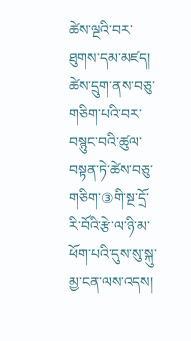ཚེས་ལྔའི་བར་ཐུགས་དམ་མཛད། ཚེས་དྲུག་ནས་བཅུ་གཅིག་པའི་བར་བསྙུང་བའི་ཚུལ་བསྟན་ཏེ་ཚེས་བཅུ་གཅིག་③གི་སྔ་དྲོ་རི་བོའི་རྩེ་ལ་ཉི་མ་ཕོག་པའི་དུས་སུ་སྐུ་མྱ་ངན་ལས་འདས།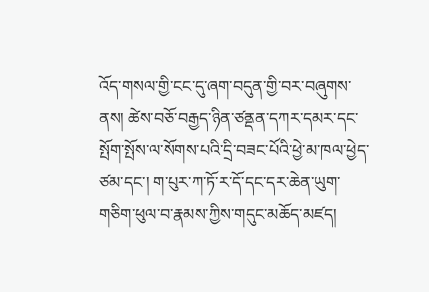འོད་གསལ་གྱི་ངང་དུ་ཞག་བདུན་གྱི་བར་བཞུགས་ནས། ཚེས་བཅོ་བརྒྱད་ཉིན་ཙནྡན་དཀར་དམར་དང་སྤོག་སྤོས་ལ་སོགས་པའི་དྲི་བཟང་པོའི་ཕྱེ་མ་ཁལ་ཕྱེད་ཙམ་དང་། ག་པུར་ཀ་ཏོ་ར་དོ་དང་དར་ཆེན་ཡུག་གཅིག་ཕུལ་བ་རྣམས་ཀྱིས་གདུང་མཆོད་མཛད།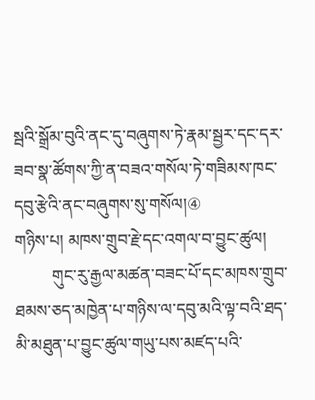སྦའི་སྒྲོམ་བུའི་ནང་དུ་བཞུགས་ཏེ་རྣམ་སྦྱར་དང་དར་ཟབ་སྣ་ཚོགས་ཀྱི་ན་བཟའ་གསོལ་ཏེ་གཟིམས་ཁང་དབུ་རྩེའི་ནང་བཞུགས་སུ་གསོལ།④
གཉིས་པ། མཁས་གྲུབ་རྗེ་དང་འགལ་བ་བྱུང་ཚུལ།
         གུང་རུ་རྒྱལ་མཚན་བཟང་པོ་དང་མཁས་གྲུབ་ཐམས་ཅད་མཁྱེན་པ་གཉིས་ལ་དབུ་མའི་ལྟ་བའི་ཐད་མི་མཐུན་པ་བྱུང་ཚུལ་གཡུ་པས་མཛད་པའི་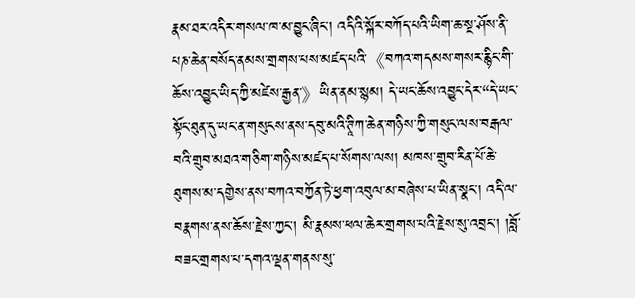རྣམ་ཐར་འདིར་གསལ་ཁ་མ་བྱུང་ཞིང་། འདིའི་སྐོར་བཀོད་པའི་ཡིག་ཆ་སྔ་ཤོས་ནི་པཎ་ཆེན་བསོད་ནམས་གྲགས་པས་མཛད་པའི་《བཀའ་གདམས་གསར་རྙིང་གི་ཆོས་འབྱུང་ཡིད་ཀྱི་མཛེས་རྒྱན་》ཡིན་ནམ་སྙམ། དེ་ཡང་ཆོས་འབྱུང་དེར་“དེ་ཡང་སྟོང་ཐུན་དུ་ཡང་ན་གསུངས་ནས་དབུ་མའི་ཊཱིཀ་ཆེན་གཉིས་ཀྱི་གསུང་ལས་བརྒལ་བའི་གྲུབ་མཐའ་གཅིག་གཉིས་མཛད་པ་སོགས་ལས། མཁས་གྲུབ་རིན་པོ་ཆེ་ཐུགས་མ་དགྱེས་ནས་བཀའ་བཀྱོན་ཏེ་ཕྱག་འབུལ་མ་བཞེས་པ་ཡིན་སྣང་། འདི་ལ་བརྣགས་ནས་ཆོས་རྗེས་ཀྱང་། མི་རྣམས་ཕལ་ཆེར་གྲགས་པའི་རྗེས་སུ་འབྲང་། །བློ་བཟང་གྲགས་པ་དགའ་ལྡན་གནས་སུ་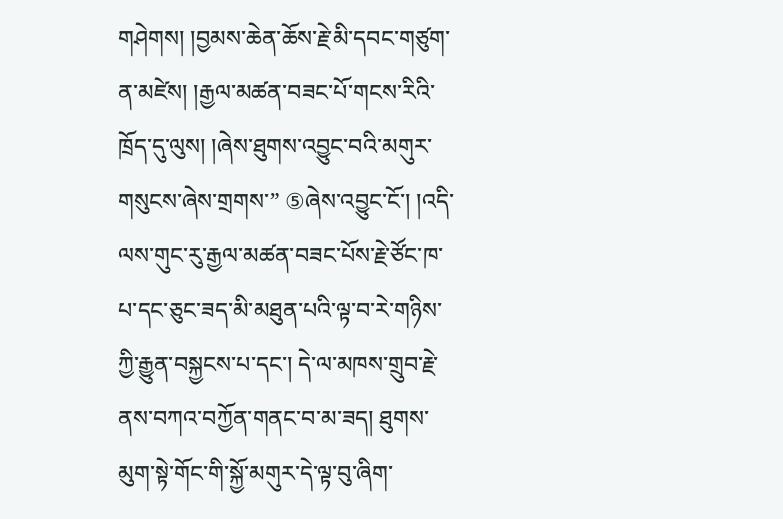གཤེགས། །བྱམས་ཆེན་ཆོས་རྗེ་མི་དབང་གཙུག་ན་མཛེས། །རྒྱལ་མཚན་བཟང་པོ་གངས་རིའི་ཁྲོད་དུ་ལུས། །ཞེས་ཐུགས་འབྱུང་བའི་མགུར་གསུངས་ཞེས་གྲགས་” ⑤ཞེས་འབྱུང་ངོ་། །འདི་ལས་གུང་རུ་རྒྱལ་མཚན་བཟང་པོས་རྗེ་ཙོང་ཁ་པ་དང་ཅུང་ཟད་མི་མཐུན་པའི་ལྟ་བ་རེ་གཉིས་ཀྱི་རྒྱུན་བསྐྱངས་པ་དང་། དེ་ལ་མཁས་གྲུབ་རྗེ་ནས་བཀའ་བཀྱོན་གནང་བ་མ་ཟད། ཐུགས་མུག་སྟེ་གོང་གི་སྐྱོ་མགུར་དེ་ལྟ་བུ་ཞིག་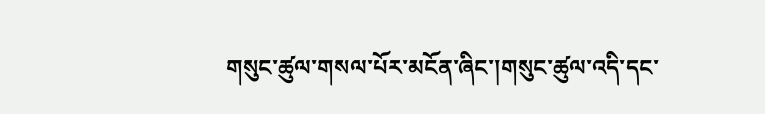གསུང་ཚུལ་གསལ་པོར་མངོན་ཞིང་།གསུང་ཚུལ་འདི་དང་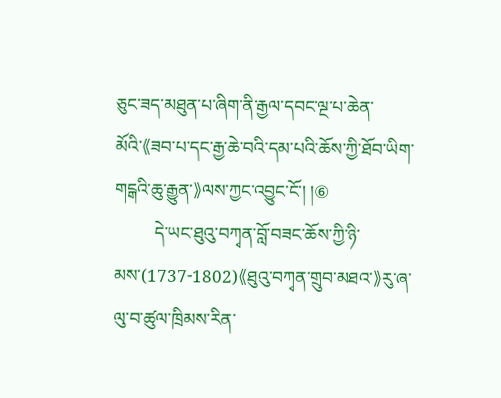ཅུང་ཟད་མཐུན་པ་ཞིག་ནི་རྒྱལ་དབང་ལྔ་པ་ཆེན་མོའི་《ཟབ་པ་དང་རྒྱ་ཆེ་བའི་དམ་པའི་ཆོས་ཀྱི་ཐོབ་ཡིག་གངྒའི་ཆུ་རྒྱུན་》ལས་ཀྱང་འབྱུང་ངོ་། །⑥
         དེ་ཡང་ཐུའུ་བཀྭན་བློ་བཟང་ཆོས་ཀྱི་ཉི་མས་(1737-1802)《ཐུའུ་བཀྭན་གྲུབ་མཐའ་》རུ་ཞ་ལུ་བ་ཚུལ་ཁྲིམས་རིན་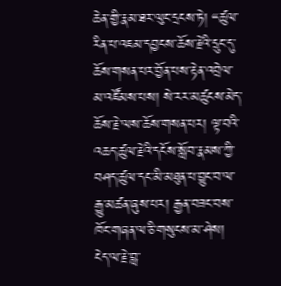ཆེན་གྱི་རྣམ་ཐར་ལུང་དྲངས་ཏེ། “ཚུལ་རིན་པ་འཇམ་དབྱངས་ཆོས་རྗེའི་དྲུང་དུ་ཆོས་གསན་པར་བྱོན་པས་རྟེན་འབྲེལ་མ་འཛོམས་པས། སེ་རར་མཚུངས་མེད་ཆོས་རྗེ་ལས་ཆོས་གསན་པར། ལྟ་བའི་འཆད་ཚུལ་རྗེའི་དངོས་སློབ་རྣམས་ཀྱི་བཤད་ཚུལ་དང་མི་མཐུན་པ་བྱུང་བ་ལ་རྒྱུ་མཚན་ཞུས་པར། རྒྱན་བཟང་བས་ཁོང་གཞན་ལ་ཅི་གསུངས་མ་ཤེས། ངེད་ལ་རྗེ་བླ་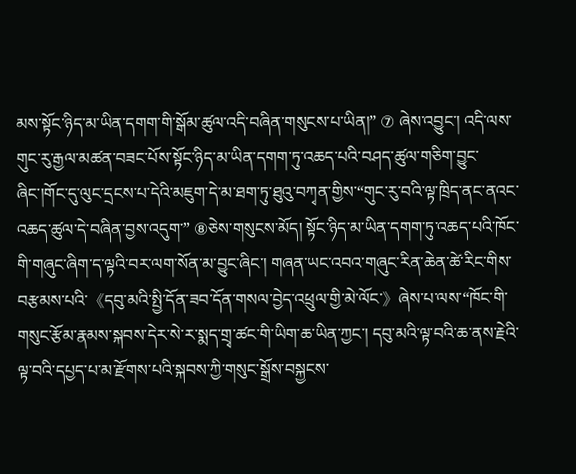མས་སྟོང་ཉིད་མ་ཡིན་དགག་གི་སྒོམ་ཚུལ་འདི་བཞིན་གསུངས་པ་ཡིན།” ⑦ ཞེས་འབྱུང་། འདི་ལས་གུང་རུ་རྒྱལ་མཚན་བཟང་པོས་སྟོང་ཉིད་མ་ཡིན་དགག་ཏུ་འཆད་པའི་བཤད་ཚུལ་གཅིག་བྱུང་ཞིང་།གོང་དུ་ལུང་དྲངས་པ་དེའི་མཇུག་དེ་མ་ཐག་ཏུ་ཐུའུ་བཀྭན་གྱིས་“གུང་རུ་བའི་ལྟ་ཁྲིད་ནང་ནའང་འཆད་ཚུལ་དེ་བཞིན་བྱས་འདུག་” ⑧ཅེས་གསུངས་མོད། སྟོང་ཉིད་མ་ཡིན་དགག་ཏུ་འཆད་པའི་ཁོང་གི་གཞུང་ཞིག་ད་ལྟའི་བར་ལག་སོན་མ་བྱུང་ཞིང་། གཞན་ཡང་འབའ་གཞུང་རིན་ཆེན་ཚེ་རིང་གིས་བརྩམས་པའི་《དབུ་མའི་སྤྱི་དོན་ཟབ་དོན་གསལ་བྱེད་འཕྲུལ་གྱི་མེ་ལོང་》ཞེས་པ་ལས་“ཁོང་གི་གསུང་རྩོམ་རྣམས་སྐབས་དེར་སེ་ར་སྨད་གྲྭ་ཚང་གི་ཡིག་ཆ་ཡིན་ཀྱང་། དབུ་མའི་ལྟ་བའི་ཆ་ནས་རྗེའི་ལྟ་བའི་དཔྱད་པ་མ་རྫོགས་པའི་སྐབས་ཀྱི་གསུང་སྒྲོས་བསྐྱངས་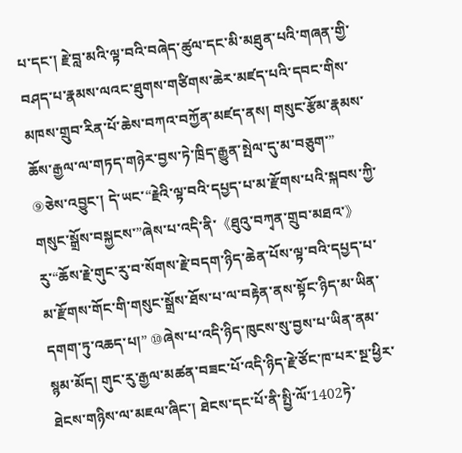པ་དང་། རྗེ་བླ་མའི་ལྟ་བའི་བཞེད་ཚུལ་དང་མི་མཐུན་པའི་གཞན་གྱི་བཤད་པ་རྣམས་ལའང་ཐུགས་གཙིགས་ཆེར་མཛད་པའི་དབང་གིས་མཁས་གྲུབ་རིན་པོ་ཆེས་བཀའ་བཀྱོན་མཛད་ནས། གསུང་རྩོམ་རྣམས་ཆོས་རྒྱལ་ལ་གཏད་གཉེར་བྱས་ཏེ་ཁྲིད་རྒྱུན་སྤེལ་དུ་མ་བཅུག་” ⑨ཅེས་འབྱུང་། དེ་ཡང་“རྗེའི་ལྟ་བའི་དཔྱད་པ་མ་རྫོགས་པའི་སྐབས་ཀྱི་གསུང་སྒྲོས་བསྐྱངས་”ཞེས་པ་འདི་ནི་《ཐུའུ་བཀྭན་གྲུབ་མཐའ་》རུ་“ཆོས་རྗེ་གུང་རུ་བ་སོགས་རྗེ་བདག་ཉིད་ཆེན་པོས་ལྟ་བའི་དཔྱད་པ་མ་རྫོགས་གོང་གི་གསུང་སྒྲོས་ཐོས་པ་ལ་བརྟེན་ནས་སྟོང་ཉིད་མ་ཡིན་དགག་ཏུ་འཆད་པ།” ⑩ཞེས་པ་འདི་ཉིད་ཁུངས་སུ་བྱས་པ་ཡིན་ནམ་སྙམ་མོད། གུང་རུ་རྒྱལ་མཚན་བཟང་པོ་འདི་ཉིད་རྗེ་ཙོང་ཁ་པར་སྔ་ཕྱིར་ཐེངས་གཉིས་ལ་མཇལ་ཞིང་། ཐེངས་དང་པོ་ནི་སྤྱི་ལོ་1402ཏེ་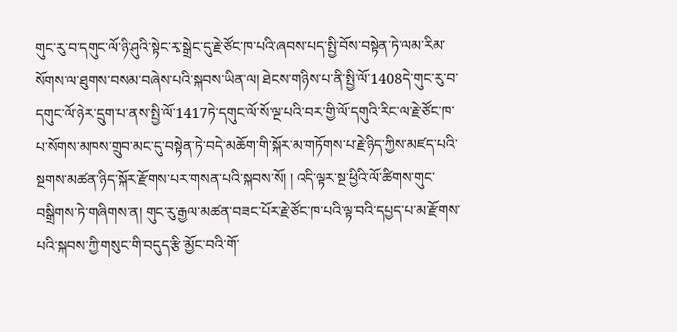གུང་རུ་བ་དགུང་ལོ་ཉི་ཤུའི་སྟེང་རྭ་སྒྲེང་དུ་རྗེ་ཙོང་ཁ་པའི་ཞབས་པད་སྤྱི་བོས་བསྟེན་ཏེ་ལམ་རིམ་སོགས་ལ་ཐུགས་བསམ་བཞེས་པའི་སྐབས་ཡིན་ལ། ཐེངས་གཉིས་པ་ནི་སྤྱི་ལོ་1408དེ་གུང་རུ་བ་དགུང་ལོ་ཉེར་དྲུག་པ་ནས་སྤྱི་ལོ་1417ཏེ་དགུང་ལོ་སོ་ལྔ་པའི་བར་གྱི་ལོ་དགུའི་རིང་ལ་རྗེ་ཙོང་ཁ་པ་སོགས་མཁས་གྲུབ་མང་དུ་བསྟེན་ཏེ་བདེ་མཆོག་གི་སྐོར་མ་གཏོགས་པ་རྗེ་ཉིད་ཀྱིས་མཛད་པའི་སྔགས་མཚན་ཉིད་སྐོར་རྫོགས་པར་གསན་པའི་སྐབས་སོ། ། འདི་ལྟར་སྔ་ཕྱིའི་ལོ་ཚིགས་གུང་བསྒྲིགས་ཏེ་གཞིགས་ན། གུང་རུ་རྒྱལ་མཚན་བཟང་པོར་རྗེ་ཙོང་ཁ་པའི་ལྟ་བའི་དཔྱད་པ་མ་རྫོགས་པའི་སྐབས་ཀྱི་གསུང་གི་བདུད་རྩི་མྱོང་བའི་གོ་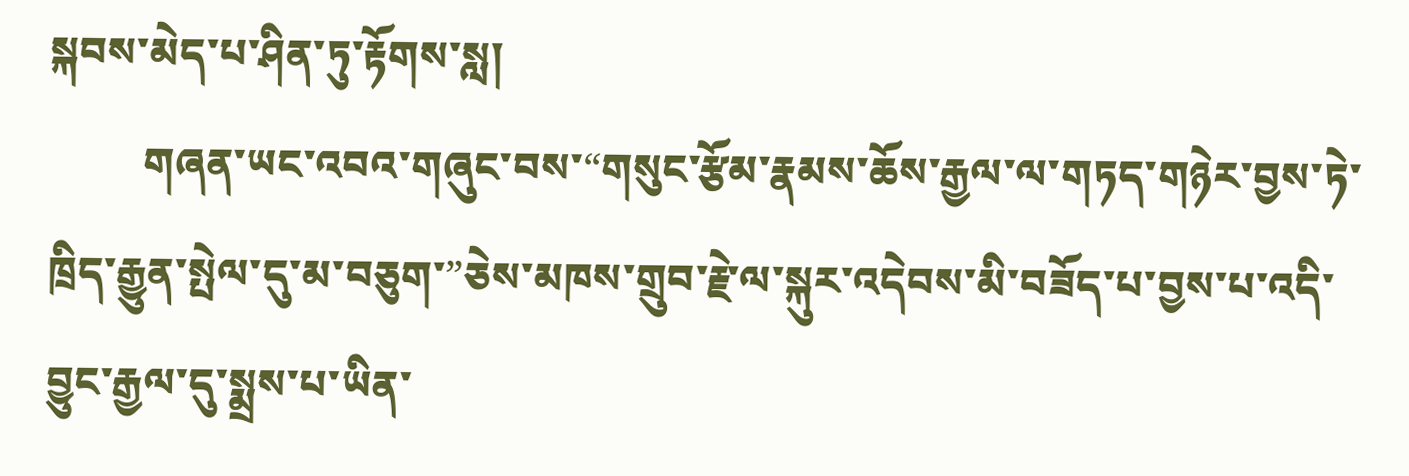སྐབས་མེད་པ་ཤིན་ཏུ་རྟོགས་སླ།
         གཞན་ཡང་འབའ་གཞུང་བས་“གསུང་རྩོམ་རྣམས་ཆོས་རྒྱལ་ལ་གཏད་གཉེར་བྱས་ཏེ་ཁྲིད་རྒྱུན་སྤེལ་དུ་མ་བཅུག་”ཅེས་མཁས་གྲུབ་རྗེ་ལ་སྐུར་འདེབས་མི་བཟོད་པ་བྱས་པ་འདི་བྱུང་རྒྱལ་དུ་སྨྲས་པ་ཡིན་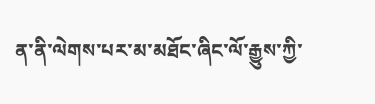ན་ནི་ལེགས་པར་མ་མཐོང་ཞིང་ལོ་རྒྱུས་ཀྱི་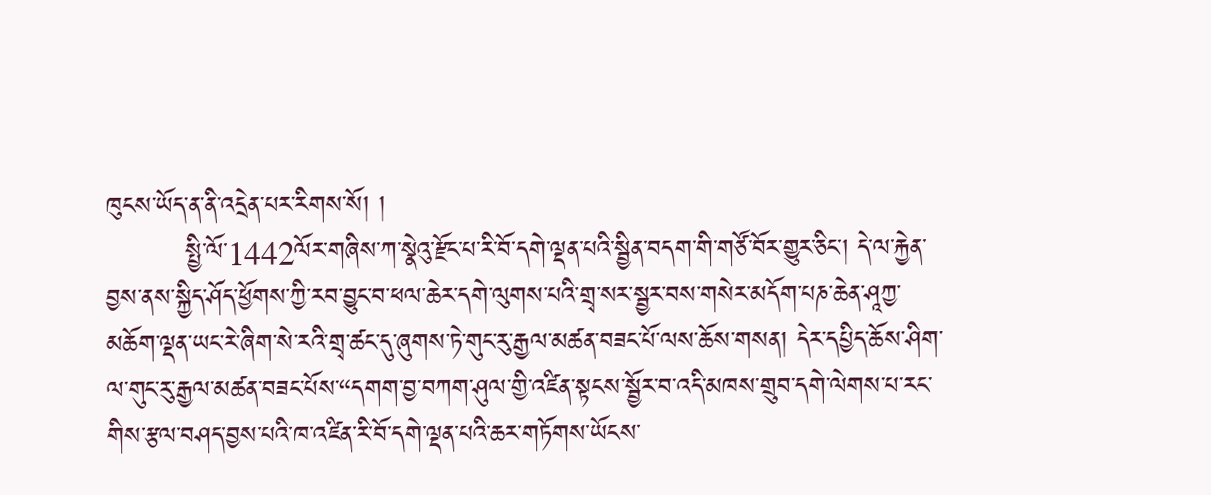ཁུངས་ཡོད་ན་ནི་འདྲེན་པར་རིགས་སོ། །
         སྤྱི་ལོ་1442ལོར་གཞིས་ཀ་སྣེའུ་རྫོང་པ་རི་བོ་དགེ་ལྡན་པའི་སྦྱིན་བདག་གི་གཙོ་བོར་གྱུར་ཅིང་། དེ་ལ་རྐྱེན་བྱས་ནས་སྐྱིད་ཤོད་ཕྱོགས་ཀྱི་རབ་བྱུང་བ་ཕལ་ཆེར་དགེ་ལུགས་པའི་གྲྭ་སར་སྦྱར་བས་གསེར་མདོག་པཎ་ཆེན་ཤཱཀྱ་མཆོག་ལྡན་ཡང་རེ་ཞིག་སེ་རའི་གྲྭ་ཚང་དུ་ཞུགས་ཏེ་གུང་རུ་རྒྱལ་མཚན་བཟང་པོ་ལས་ཆོས་གསན། དེར་དཔྱིད་ཆོས་ཤིག་ལ་གུང་རུ་རྒྱལ་མཚན་བཟང་པོས་“དགག་བྱ་བཀག་ཤུལ་གྱི་འཛིན་སྟངས་སྦྱོར་བ་འདི་མཁས་གྲུབ་དགེ་ལེགས་པ་རང་གིས་རྩལ་བཤད་བྱས་པའི་ཁ་འཛིན་རི་བོ་དགེ་ལྡན་པའི་ཆར་གཏོགས་ཡོངས་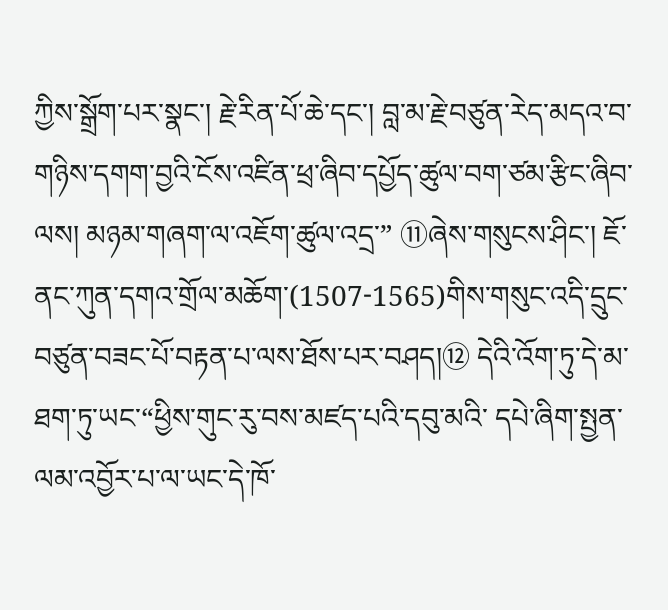ཀྱིས་སྒྲོག་པར་སྣང་། རྗེ་རིན་པོ་ཆེ་དང་། བླ་མ་རྗེ་བཙུན་རེད་མདའ་བ་གཉིས་དགག་བྱའི་ངོས་འཛིན་ཕྲ་ཞིབ་དཔྱོད་ཚུལ་བག་ཙམ་རྩིང་ཞིབ་ལས། མཉམ་གཞག་ལ་འཇོག་ཚུལ་འདྲ་” ⑪ཞེས་གསུངས་ཤིང་། ཇོ་ནང་ཀུན་དགའ་གྲོལ་མཆོག་(1507-1565)གིས་གསུང་འདི་དྲུང་བཙུན་བཟང་པོ་བརྟན་པ་ལས་ཐོས་པར་བཤད།⑫ དེའི་འོག་ཏུ་དེ་མ་ཐག་ཏུ་ཡང་“ཕྱིས་གུང་རུ་བས་མཛད་པའི་དབུ་མའི་ དཔེ་ཞིག་སྤྱན་ལམ་འབྱོར་པ་ལ་ཡང་དེ་ཁོ་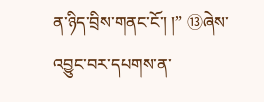ན་ཉིད་བྲིས་གནང་ངོ་། །” ⑬ཞེས་འབྱུང་བར་དཔགས་ན་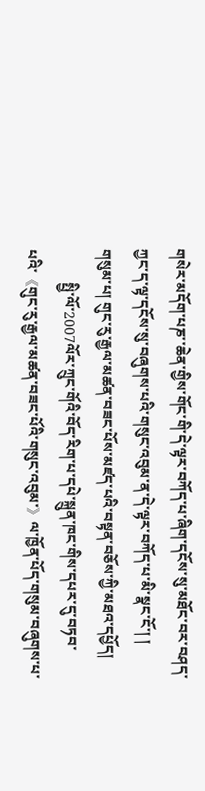གསེར་མདོག་པཎ་་ཆེན་གྱིས་གོང་གི་དེ་ལྟར་བཀོད་པ་ཞིག་དངོས་སུ་མཐོང་བར་བཤད་ཀྱང་ད་ལྟ་དངོས་སུ་བཞུགས་པའི་གསུང་འབུམ་ན་དེ་ལྟར་བཀོད་པ་མི་སྣང་ངོ་། །
གསུམ་པ། གུང་རུ་རྒྱལ་མཚན་བཟང་པོས་མཛད་པའི་བསྟན་བཅོས་ཀྱི་མཐའ་དཔྱོད།
         སྤྱི་ལོ་2007ལོར་ཀྲུང་གོའི་བོད་རིག་པ་དཔེ་སྐྲུན་ཁང་གིས་དཔར་དུ་བཏབ་པའི་《གུང་རུ་རྒྱལ་མཚན་བཟང་པོའི་གསུང་འབུམ་》ལ་ཁྱོན་པོད་གསུམ་བཞུགས་པ་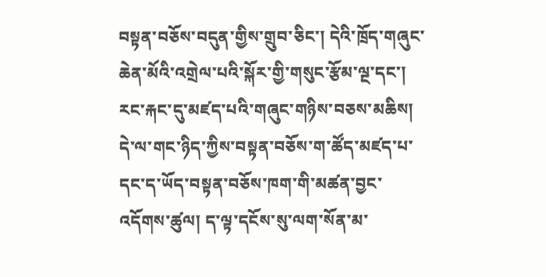བསྟན་བཅོས་བདུན་གྱིས་གྲུབ་ཅིང་། དེའི་ཁྲོད་གཞུང་ཆེན་མོའི་འགྲེལ་པའི་སྐོར་གྱི་གསུང་རྩོམ་ལྔ་དང་། རང་རྐང་དུ་མཛད་པའི་གཞུང་གཉིས་བཅས་མཆིས། དེ་ལ་གང་ཉིད་ཀྱིས་བསྟན་བཅོས་ག་ཚོད་མཛད་པ་དང་ད་ཡོད་བསྟན་བཅོས་ཁག་གི་མཚན་བྱང་འདོགས་ཚུལ། ད་ལྟ་དངོས་སུ་ལག་སོན་མ་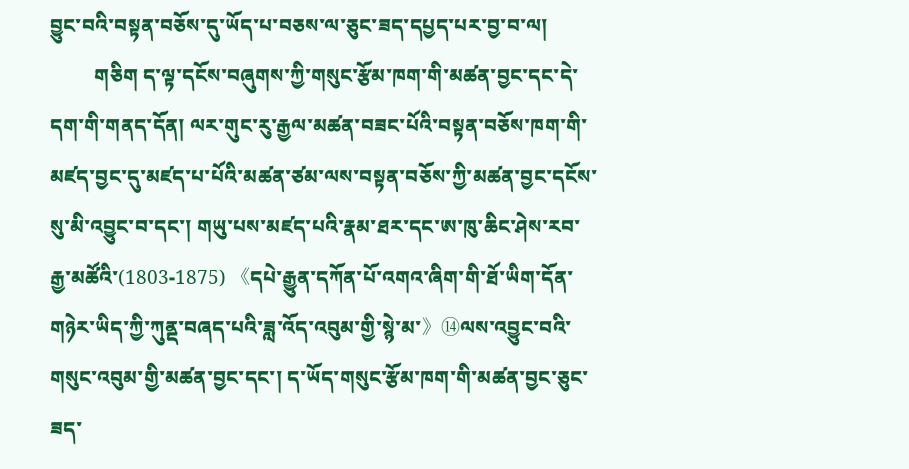བྱུང་བའི་བསྟན་བཅོས་དུ་ཡོད་པ་བཅས་ལ་ཅུང་ཟད་དཔྱད་པར་བྱ་བ་ལ།
         གཅིག ད་ལྟ་དངོས་བཞུགས་ཀྱི་གསུང་རྩོམ་ཁག་གི་མཚན་བྱང་དང་དེ་དག་གི་གནད་དོན། ལར་གུང་རུ་རྒྱལ་མཚན་བཟང་པོའི་བསྟན་བཅོས་ཁག་གི་མཛད་བྱང་དུ་མཛད་པ་པོའི་མཚན་ཙམ་ལས་བསྟན་བཅོས་ཀྱི་མཚན་བྱང་དངོས་སུ་མི་འབྱུང་བ་དང་། གཡུ་པས་མཛད་པའི་རྣམ་ཐར་དང་ཨ་ཁུ་ཆིང་ཤེས་རབ་རྒྱ་མཚོའི་(1803-1875) 《དཔེ་རྒྱུན་དཀོན་པོ་འགའ་ཞིག་གི་ཐོ་ཡིག་དོན་གཉེར་ཡིད་ཀྱི་ཀུནྡ་བཞད་པའི་ཟླ་འོད་འབུམ་གྱི་སྙེ་མ་》⑭ལས་འབྱུང་བའི་གསུང་འབུམ་གྱི་མཚན་བྱང་དང་། ད་ཡོད་གསུང་རྩོམ་ཁག་གི་མཚན་བྱང་ཅུང་ཟད་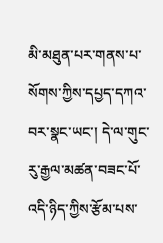མི་མཐུན་པར་གནས་པ་སོགས་ཀྱིས་དཔྱད་དཀའ་བར་སྣང་ཡང་། དེ་ལ་གུང་རུ་རྒྱལ་མཚན་བཟང་པོ་འདི་ཉིད་ཀྱིས་རྩོམ་པས་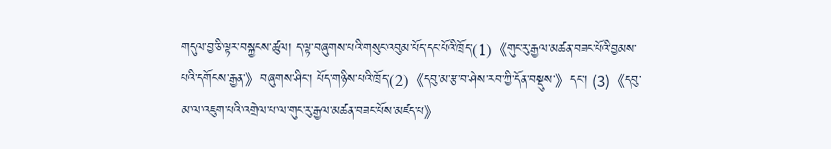གདུལ་བྱ་ཅི་ལྟར་བསྐྱངས་ཚུལ། ད་ལྟ་བཞུགས་པའི་གསུང་འབུམ་པོད་དང་པོའི་ཁྲོད་(1)《གུང་རུ་རྒྱལ་མཚན་བཟང་པོའི་བྱམས་པའི་དགོངས་རྒྱན་》བཞུགས་ཤིང་། པོད་གཉིས་པའི་ཁྲོད་(2)《དབུ་མ་རྩ་བ་ཤེས་རབ་ཀྱི་དོན་བསྡུས་》དང་། (3)《དབུ་མ་ལ་འཇུག་པའི་འགྲེལ་པ་ལ་གུང་རུ་རྒྱལ་མཚན་བཟང་པོས་མཛད་པ》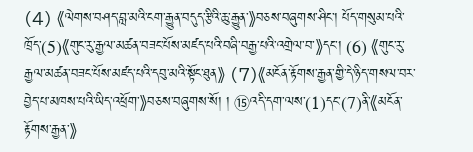(4) 《ལེགས་བཤད་བླ་མའི་ངག་རྒྱུན་བདུད་རྩིའི་ཆུ་རྒྱུན་》བཅས་བཞུགས་ཤིང་། པོད་གསུམ་པའི་ཁྲོད་(5)《གུང་རུ་རྒྱལ་མཚན་བཟང་པོས་མཛད་པའི་བཞི་བརྒྱ་པའི་འགྲེལ་བ་》དང་། (6) 《གུང་རུ་རྒྱལ་མཚན་བཟང་པོས་མཛད་པའི་དབུ་མའི་སྟོང་ཐུན》 (7)《མངོན་རྟོགས་རྒྱན་གྱི་དེ་ཉིད་གསལ་བར་བྱེད་པ་མཁས་པའི་ཡིད་འཕྲོག་》བཅས་བཞུགས་སོ། ། ⑮འདི་དག་ལས་(1)དང་(7)ནི་《མངོན་རྟོགས་རྒྱན་》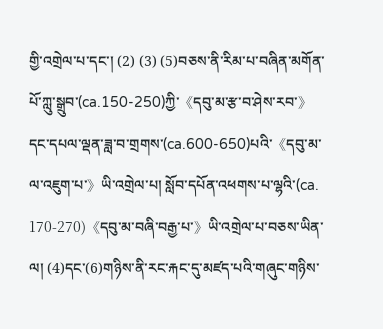གྱི་འགྲེལ་པ་དང་། (2) (3) (5)བཅས་ནི་རིམ་པ་བཞིན་མགོན་པོ་ཀླུ་སྒྲུབ་(ca.150-250)ཀྱི་《དབུ་མ་རྩ་བ་ཤེས་རབ་》དང་དཔལ་ལྡན་ཟླ་བ་གྲགས་(ca.600-650)པའི་《དབུ་མ་ལ་འཇུག་པ་》ཡི་འགྲེལ་པ། སློབ་དཔོན་འཕགས་པ་ལྷའི་(ca. 170-270)《དབུ་མ་བཞི་བརྒྱ་པ་》ཡི་འགྲེལ་པ་བཅས་ཡིན་ལ། (4)དང་(6)གཉིས་ནི་རང་རྐང་དུ་མཛད་པའི་གཞུང་གཉིས་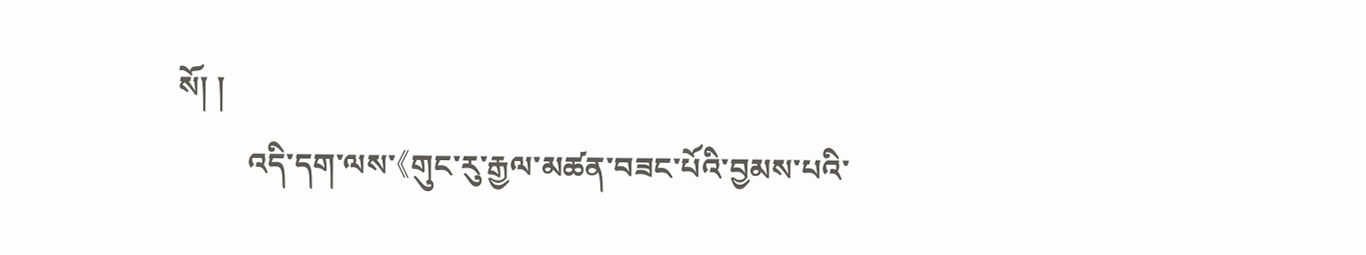སོ། །
         འདི་དག་ལས་《གུང་རུ་རྒྱལ་མཚན་བཟང་པོའི་བྱམས་པའི་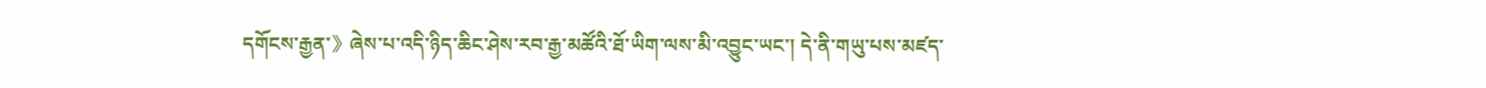དགོངས་རྒྱན་》ཞེས་པ་འདི་ཉིད་ཆིང་ཤེས་རབ་རྒྱ་མཚོའི་ཐོ་ཡིག་ལས་མི་འབྱུང་ཡང་། དེ་ནི་གཡུ་པས་མཛད་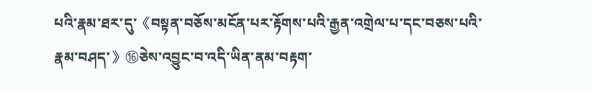པའི་རྣམ་ཐར་དུ་《བསྟན་བཅོས་མངོན་པར་རྟོགས་པའི་རྒྱན་འགྲེལ་པ་དང་བཅས་པའི་རྣམ་བཤད་》⑯ཅེས་འབྱུང་བ་འདི་ཡིན་ནམ་བརྟག་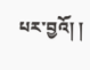པར་བྱའོ། །